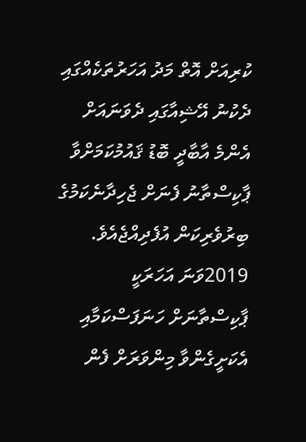ކުރިއަށް އޮތް މަދު އަހަރުތަކެއްގައި ދެކުނު އޭޝިއާގައި ދެވަނައަށް އެންމެ އާބާދީ ބޮޑު ޤައުމުކަމަށްވާ ޕާކިސްތާނު ފެނަށް ޖެހިދާނެކަމުގެ ބިރުވެރިކަން އުފެދިއްޖެއެވެ.
2019ވަނަ އަހަރަކީ ޕާކިސްތާނަށް ހަނަފަސްކަމާއި އެކަށީގެންވާ މިންވަރަށް ފެން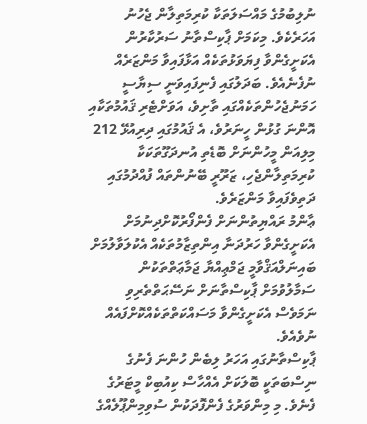ނުލިބުމުގެ މައްސަލަތަކާ ކުރިމަތިލާން ޖެހުނު އަހަރެކެވެ. މިކަމަށް ޕާކިސްތާނު ސަރުކާރުން އެކަށީގެންވާ ފިޔަވަޅުތަކެއް އަޅާފައިވާ މަންޒަރެއް ނުފެނެއެވެ. ބަދަލުގައި ފެނިފައިވަނީ ސިޔާސީ ހަމަނުޖެހުންތަކެއްގައި ތާށިވެ، އަވަށްޓެރި ޤައުމުތަކާއި އޮންނަ ގުޅުން ހީނަރުވެ، އެ ޤައުމުގައި ދިރިއުޅޭ 212 މިލިއަން މީހުންނަށް ބޮޑެތި އުނދަގޫތަކަކާ ކުރިމަތިލާންޖެހި، ޒަރޫރީ ބޭނުންތައް ފުއްދުމުގައި ދަތިވެފައިވާ މަންޒަރެވެ.
ޢާންމު ރައްޔިތުންނަށް ފެންފޯރުކޮށްދިނުމަށް އެކަށީގެންވާ ހަރުދަނާ އިންތިޒާމުތަކެއް އެކުލަވާލުމަށް ބައިނަލްއަޤްވާމީ ޖަމްޢިއްޔާ ޖަމާޢަތްތަކުން ސަމާލުވުމަށް ޕާކިސްތާނަށް ނަސޭޙަތްތެރިވި ނަމަވެސް އެކަށީގެންވާ މަސައްކަތްތަކެއްކޮށްފައެއް ނުވެއެވެ.
ޕާކިސްތާނުގައި އަހަރު ލިބެން ހުންނަ ފެނުގެ ނިސްބަތަކީ ބޮލަކަށް އެއްހާސް ކިއުބިކް މީޓަރުގެ ފެނެވެ. މި މިންވަރުގެ ފެންފޮދަކުން ސުވިމިންޕޫލެއްގެ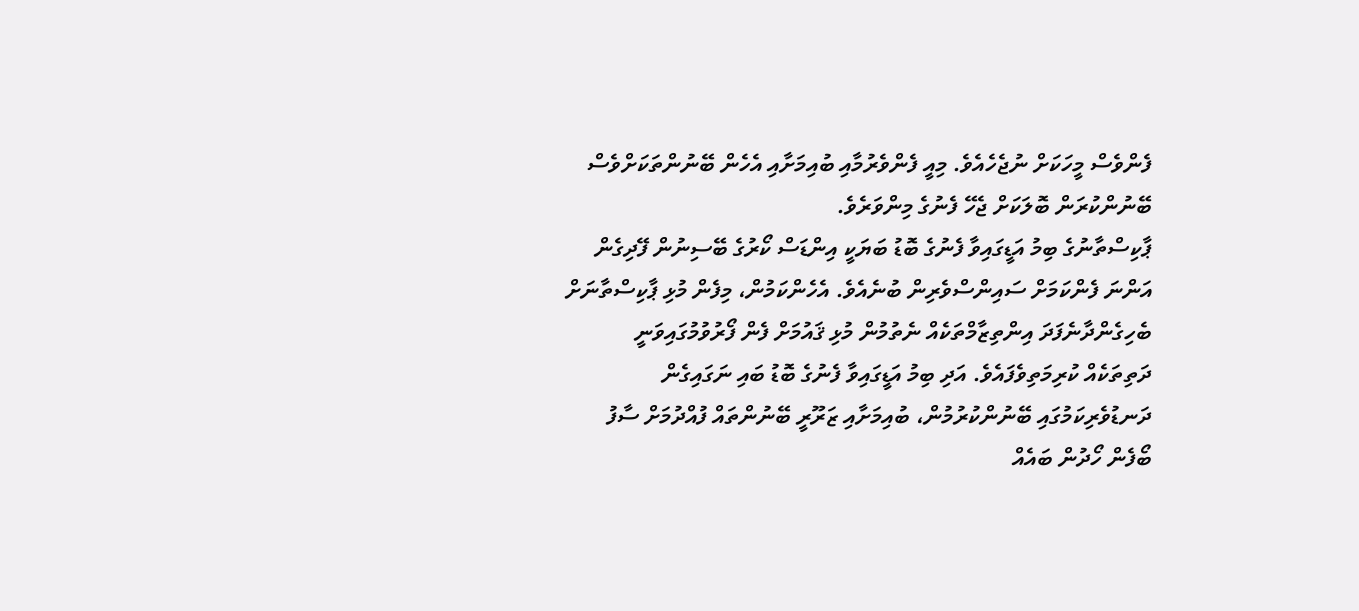ފެންވެސް މީހަކަށް ނުޖެހެއެވެ. މިއީ ފެންވެރުމާއި ބުއިމަށާއި އެހެން ބޭނުންތަކަށްވެސް ބޭނުންކުރަން ބޮލަކަށް ޖެހޭ ފެނުގެ މިންވަރެވެ.
ޕާކިސްތާނުގެ ބިމު އަޑީގައިވާ ފެނުގެ ބޮޑު ބަޔަކީ އިންޑަސް ކޯރުގެ ބޭސިނުން ފޭދިގެން އަންނަ ފެންކަމަށް ސައިންސްވެރިން ބުނެއެވެ. އެހެންކަމުން، މިފެން މުޅި ޕާކިސްތާނަށް ބެހިގެންދާނެފަދަ އިންތިޒާމްތަކެއް ނެތުމުން މުޅި ޤައުމަށް ފެން ފޯރުވުމުގައިވަނީ ދަތިތަކެއް ކުރިމަތިވެފައެވެ. އަދި ބިމު އަޑީގައިވާ ފެނުގެ ބޮޑު ބައި ނަގައިގެން ދަނޑުވެރިކަމުގައި ބޭނުންކުރުމުން، ބުއިމަށާއި ޒަރޫރީ ބޭނުންތައް ފުއްދުމަށް ސާފު ބޯފެން ހޯދުން ބައެއް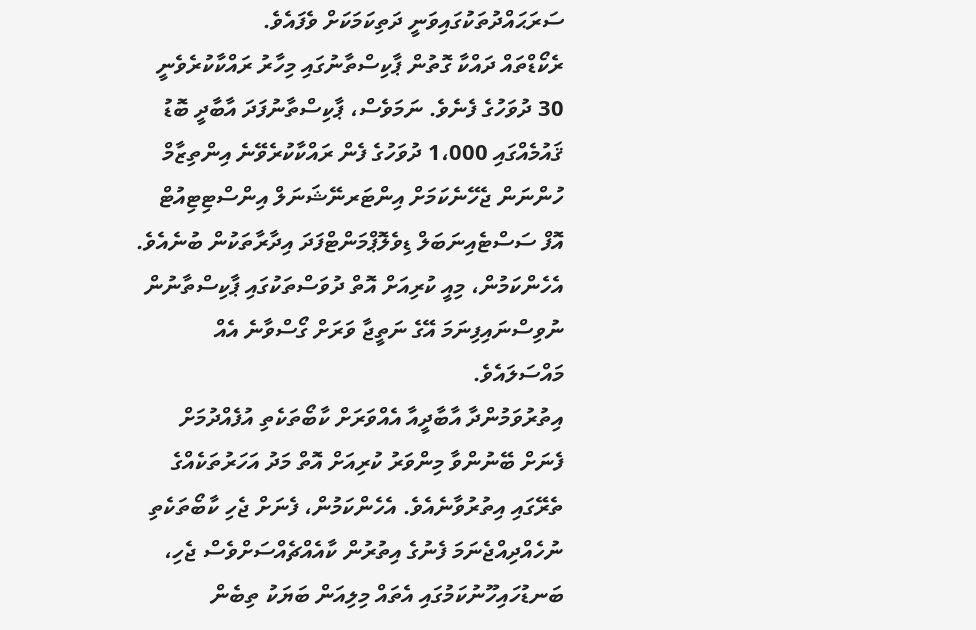ސަރަޙައްދުތަކުގައިވަނީ ދަތިކަމަކަށް ވެފައެވެ.
ރެކޯޑްތައް ދައްކާ ގޮތުން ޕާކިސްތާނުގައި މިހާރު ރައްކާކުރެވެނީ 30 ދުވަހުގެ ފެނެވެ. ނަމަވެސް، ޕާކިސްތާނުފަދަ އާބާދީ ބޮޑު ޤައުމެއްގައި 1،000 ދުވަހުގެ ފެން ރައްކާކުރެވޭނެ އިންތިޒާމް ހުންނަން ޖެހޭނެކަމަށް އިންޓަރނޭޝަނަލް އިންސްޓިޓިއުޓް އޮފް ސަސްޓެއިނަބަލް ޑިވެލޮޕްމަންޓްފަދަ އިދާރާތަކުން ބުނެއެވެ. އެހެންކަމުން، މިއީ ކުރިއަށް އޮތް ދުވަސްތަކުގައި ޕާކިސްތާނުން ނުވިސްނައިފިނަމަ އޭގެ ނަތީޖާ ވަރަށް ގޯސްވާނެ އެއް މައްސަލައެވެ.
އިތުރުވަމުންދާ އާބާދީއާ އެއްވަރަށް ކާބޯތަކެތި އުފެއްދުމަށް ފެނަށް ބޭނުންވާ މިންވަރު ކުރިއަށް އޮތް މަދު އަހަރުތަކެއްގެ ތެރޭގައި އިތުރުވާނެއެވެ. އެހެންކަމުން، ފެނަށް ޖެހި ކާބޯތަކެތި ނުހެއްދިއްޖެނަމަ ފެނުގެ އިތުރުން ކާއެއްޗެއްސަށްވެސް ޖެހި، ބަނޑުހައިހޫނުކަމުގައި އެތައް މިލިއަން ބަޔަކު ތިބެން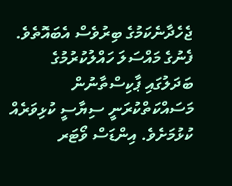ޖެހެދާނެކަމުގެ ބިރުވެސް އެބައޮތެވެ.
ފެނުގެ މައްސަލަ ހައްލުކުރުމުގެ ބަދަލުގައި ޕާކިސްތާނުން މަސައްކަތްކުރަނީ ސިޔާސީ ކުޅިވަރެއް ކުޅުމަށެވެ. އިންޑަސް ވޯޓަރ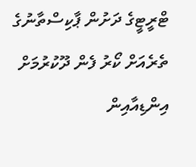ޓްރީޓީގެ ދަށުން ޕާކިސްތާނުގެ ތެރެއަށް ކޯރު ފެން ދޫކުރުމަށް އިންޑިއާއިން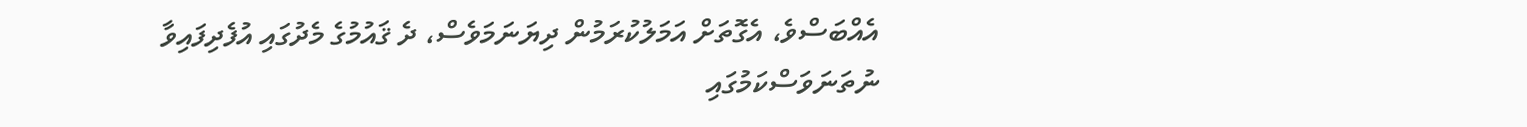އެއްބަސްވެ، އެގޮތަށް އަމަލުކުރަމުން ދިޔަނަމަވެސް، ދެ ޤައުމުގެ މެދުގައި އުފެދިފައިވާ ނުތަނަވަސްކަމުގައި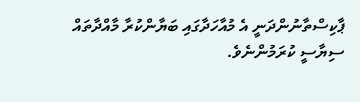ޕާކިސްތާނުންދަނީ އެ މުއާހަދާގައި ބަޔާންކުރާ މާއްދާތައް ސިޔާސީ ކުރަމުންނެވެ.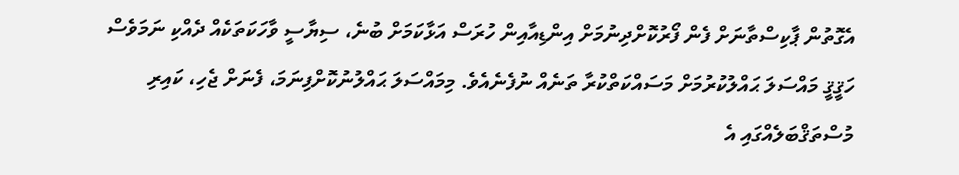އެގޮތުން ޕާކިސްތާނަށް ފެން ފޯރުކޮށްދިނުމަށް އިންޑިއާއިން ހުރަސް އަޅާކަމަށް ބުނެ، ސިޔާސީ ވާހަކަތަކެއް ދެއްކި ނަމަވެސް ހަޤީޤީ މައްސަލަ ޙައްލުކުރުމަށް މަސައްކަތްކުރާ ތަނެއް ނުފެނެއެވެ. މިމައްސަލަ ޙައްލުނުކޮށްފިނަމަ، ފެނަށް ޖެހި، ކައިރި މުސްތަޤްބަލެއްގައި އެ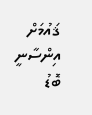ޤައުމަށް އިންސާނީ ބޮޑު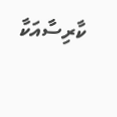ކާރިސާއަކާ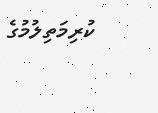ކުރިމަތިލުމުގެ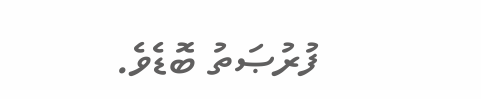ފުރުޞަތު ބޮޑެވެ.